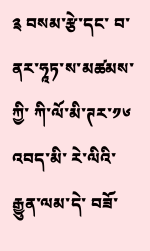༉ བསམ་རྩེ་དང་ བ་ནར་ཧཱཏ་ས་མཚམས་ཀྱི་ ཀི་ལོ་མི་ཊར་༡༦ འབད་མི་ རེ་ལིའི་རྒྱུན་ལམ་དེ་ བཟོ་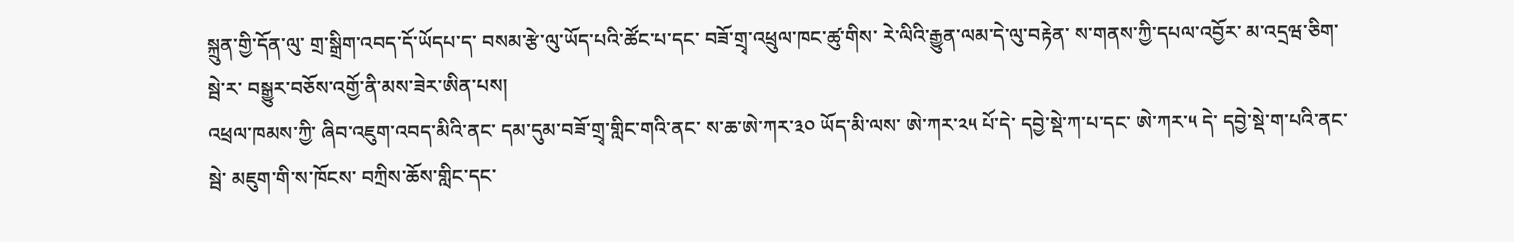སྐྲུན་གྱི་དོན་ལུ་ གྲ་སྒྲིག་འབད་དོ་ཡོདཔ་ད་ བསམ་རྩེ་ལུ་ཡོད་པའི་ཚོང་པ་དང་ བཟོ་གྲྭ་འཕྲུལ་ཁང་ཚུ་གིས་ རེ་ལིའི་རྒྱུན་ལམ་དེ་ལུ་བརྟེན་ ས་གནས་ཀྱི་དཔལ་འབྱོར་ མ་འདྲཝ་ཅིག་སྦེ་ར་ བསྒྱུར་བཅོས་འགྱོ་ནི་མས་ཟེར་ཨིན་པས།
འཕྲལ་ཁམས་ཀྱི་ ཞིབ་འཇུག་འབད་མིའི་ནང་ དམ་དུམ་བཟོ་གྲྭ་གླིང་གའི་ནང་ ས་ཆ་ཨེ་ཀར་༣༠ ཡོད་མི་ལས་ ཨེ་ཀར་༢༥ པོ་དེ་ དབྱེ་སྡེ་ཀ་པ་དང་ ཨེ་ཀར་༥ དེ་ དབྱེ་སྡེ་ག་པའི་ནང་སྦེ་ མཇུག་གི་ས་ཁོངས་ བཀྲིས་ཆོས་གླིང་དང་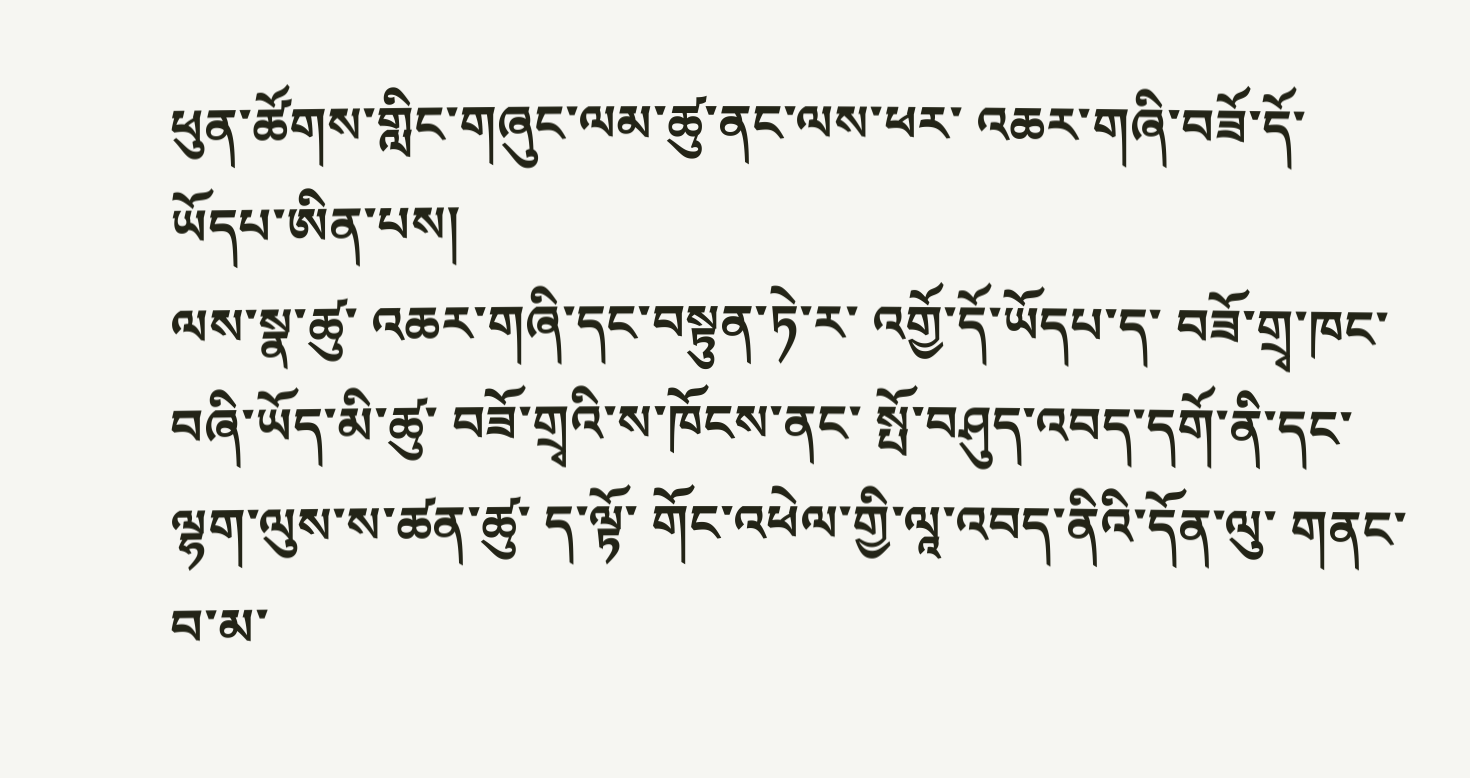ཕུན་ཚོགས་གླིང་གཞུང་ལམ་ཚུ་ནང་ལས་ཕར་ འཆར་གཞི་བཟོ་དོ་ཡོདཔ་ཨིན་པས།
ལས་སྣ་ཚུ་ འཆར་གཞི་དང་བསྟུན་ཏེ་ར་ འགྱོ་དོ་ཡོདཔ་ད་ བཟོ་གྲྭ་ཁང་བཞི་ཡོད་མི་ཚུ་ བཟོ་གྲྭའི་ས་ཁོངས་ནང་ སྤོ་བཤུད་འབད་དགོ་ནི་དང་ ལྷག་ལུས་ས་ཚན་ཚུ་ ད་ལྟོ་ གོང་འཕེལ་གྱི་ལཱ་འབད་ནིའི་དོན་ལུ་ གནང་བ་མ་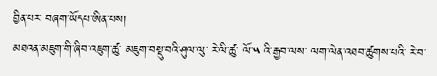བྱིན་པར་ བཞག་ཡོདཔ་ཨིན་པས།
མཐའན་མཇུག་གི་ཞིབ་འཇུག་ཚུ་ མཇུག་བསྡུ་བའི་ཤུལ་ལུ་ རེ་ལི་ཚུ་ ལོ་༥ འི་རྒྱབ་ལས་ ལག་ལེན་འཐབ་ཚུགས་པའི་ རེ་བ་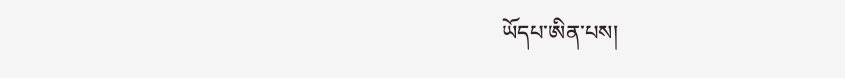ཡོདཔ་ཨིན་པས།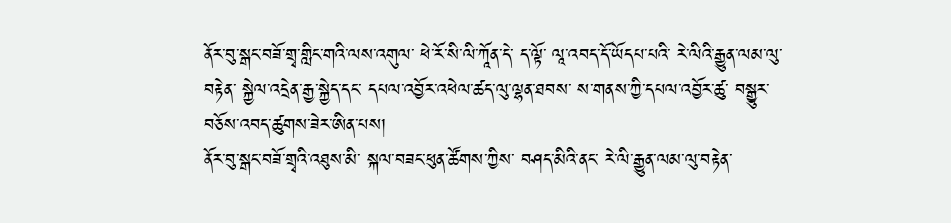ནོར་བུ་སྒང་བཟོ་གྲྭ་གླིང་གའི་ལས་འགུལ་ ཕེ་རོ་སི་ལི་ཀཱོན་དེ་ ད་ལྟོ་ ལཱ་འབད་དོ་ཡོདཔ་པའི་ རེ་ལིའི་རྒྱུན་ལམ་ལུ་བརྟེན་ སྐྱེལ་འདྲེན་རྒྱ་སྐྱེད་དང་ དཔལ་འབྱོར་འཕེལ་ཚད་ལུ་ལྷན་ཐབས་ ས་གནས་ཀྱི་དཔལ་འབྱོར་ཚུ་ བསྒྱུར་བཅོས་འབད་ཚུགས་ཟེར་ཨིན་པས།
ནོར་བུ་སྒང་བཟོ་གྲྭའི་འཐུས་མི་ སྐལ་བཟང་ཕུན་ཚོགས་ཀྱིས་ བཤད་མིའི་ནང་ རེ་ལི་རྒྱུན་ལམ་ལུ་བརྟེན་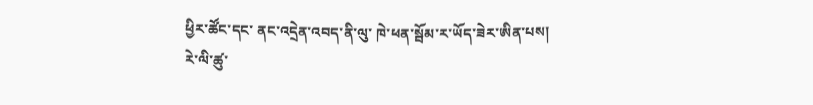ཕྱིར་ཚོང་དང་ ནང་འདྲེན་འབད་ནི་ལུ་ ཁེ་ཕན་སྦོམ་ར་ཡོད་ཟེར་ཨིན་པས།
རེ་ལི་ཚུ་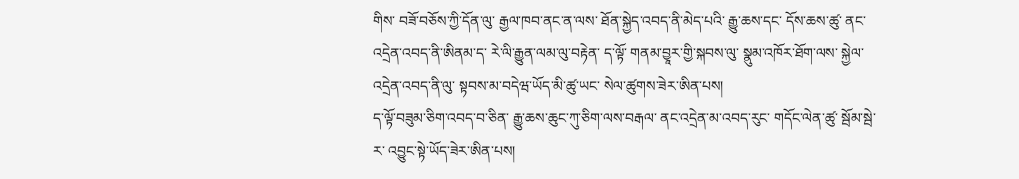གིས་ བཟོ་བཅོས་ཀྱི་དོན་ལུ་ རྒྱལ་ཁབ་ནང་ན་ལས་ ཐོན་སྐྱེད་འབད་ནི་མེད་པའི་ རྒྱུ་ཆས་དང་ དོས་ཆས་ཚུ་ ནང་འདྲེན་འབད་ནི་ཨིནམ་ད་ རེ་ལི་རྒྱུན་ལམ་ལུ་བརྟེན་ ད་ལྟོ་ གནམ་བྱཱར་གྱི་སྐབས་ལུ་ སྣུམ་འཁོར་ཐོག་ལས་ སྐྱེལ་འདྲེན་འབད་ནི་ལུ་ སྟབས་མ་བདེཝ་ཡོད་མི་ཚུ་ཡང་ སེལ་ཚུགས་ཟེར་ཨིན་པས།
ད་ལྟོ་བཟུམ་ཅིག་འབད་བ་ཅིན་ རྒྱུ་ཆས་ཆུང་ཀུ་ཅིག་ལས་བརྒལ་ ནང་འདྲེན་མ་འབད་རུང་ གདོང་ལེན་ཚུ་ སྦོམ་སྦེ་ར་ འབྱུང་སྟེ་ཡོད་ཟེར་ཨིན་པས།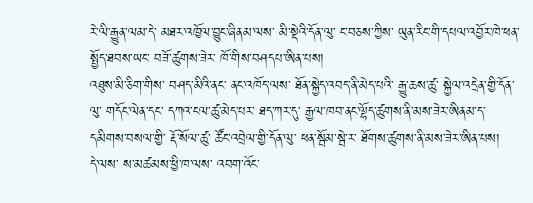རེ་ལི་རྒྱུན་ལམ་དེ་ མཐར་འཁྱོལ་བྱུང་ཞིནམ་ལས་ མི་སྡེའི་དོན་ལུ་ ང་བཅས་ཀྱིས་ ཡུན་རིང་གི་དཔལ་འབྱོར་ཁེ་ཕན་སྤྱོད་ཐབས་ཡང་ བཟོ་ཚུགས་ཟེར་ ཁོ་གིས་བཤདཔ་ཨིན་པས།
འཐུས་མི་ཅིག་གིས་ བཤད་མིའི་ནང་ ནང་འཁོད་ལས་ ཐོན་སྐྱེད་འབད་ནི་མེད་པའི་ རྒྱུ་ཆས་ཚུ་ སྐྱེལ་འདྲེན་གྱི་དོན་ལུ་ གདོང་ལེན་དང་ དཀའ་ངལ་ཚུ་མེད་པར་ ཐད་ཀར་དུ་ རྒྱལ་ཁབ་ནང་ལྷོད་ཚུགས་ནི་མས་ཟེར་ཨིནམ་ད་ དམིགས་བསལ་གྱི་ རྡོ་སོལ་ཚུ་ ཚོང་འབྲེལ་གྱི་དོན་ལུ་ ཕན་སྦོམ་སྦེ་ར་ ཐོགས་ཚུགས་ནི་མས་ཟེར་ཨིན་པས།
དེ་ལས་ ས་མཚམས་ཕྱི་ཁ་ལས་ འབག་འོང་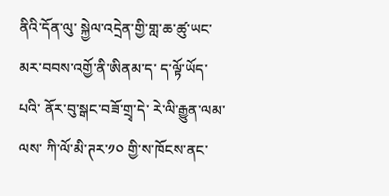ནིའི་དོན་ལུ་ སྐྱེལ་འདྲེན་གྱི་གླ་ཆ་ཚུ་ཡང་ མར་བབས་འགྱོ་ནི་ཨིནམ་ད་ ད་ལྟོ་ཡོད་པའི་ ནོར་བུ་སྒང་བཟོ་གྲྭ་དེ་ རེ་ལི་རྒྱུན་ལམ་ལས་ ཀི་ལོ་མི་ཊར་༡༠ གྱི་ས་ཁོངས་ནང་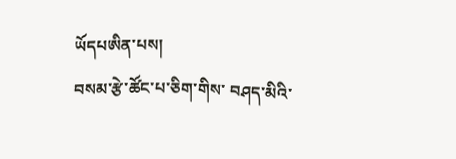ཡོདཔཨིན་པས།
བསམ་རྩེ་ཚོང་པ་ཅིག་གིས་ བཤད་མིའི་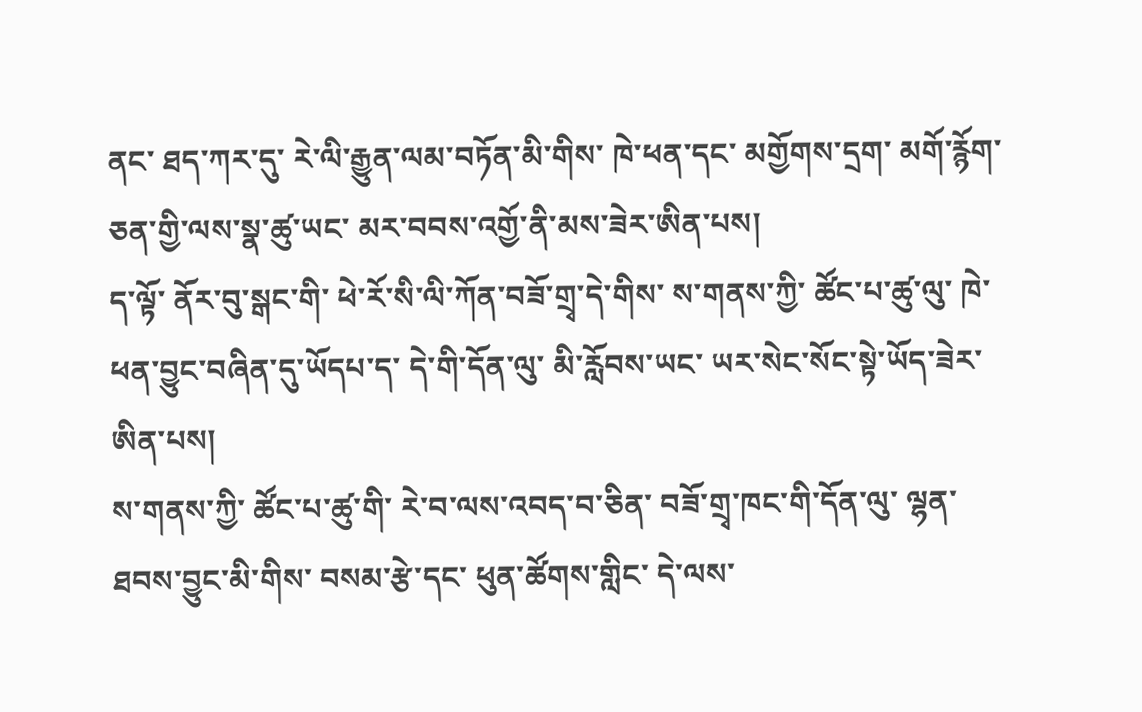ནང་ ཐད་ཀར་དུ་ རེ་ལི་རྒྱུན་ལམ་བཏོན་མི་གིས་ ཁེ་ཕན་དང་ མགྱོགས་དྲག་ མགོ་རྙོག་ཅན་གྱི་ལས་སྣ་ཚུ་ཡང་ མར་བབས་འགྱོ་ནི་མས་ཟེར་ཨིན་པས།
ད་ལྟོ་ ནོར་བུ་སྒང་གི་ ཕེ་རོ་སི་ལི་ཀོན་བཟོ་གྲྭ་དེ་གིས་ ས་གནས་ཀྱི་ ཚོང་པ་ཚུ་ལུ་ ཁེ་ཕན་བྱུང་བཞིན་དུ་ཡོདཔ་ད་ དེ་གི་དོན་ལུ་ མི་རློབས་ཡང་ ཡར་སེང་སོང་སྟེ་ཡོད་ཟེར་ཨིན་པས།
ས་གནས་ཀྱི་ ཚོང་པ་ཚུ་གི་ རེ་བ་ལས་འབད་བ་ཅིན་ བཟོ་གྲྭ་ཁང་གི་དོན་ལུ་ ལྷན་ཐབས་བྱུང་མི་གིས་ བསམ་རྩེ་དང་ ཕུན་ཚོགས་གླིང་ དེ་ལས་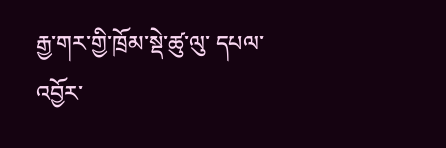རྒྱ་གར་གྱི་ཁྲོམ་སྡེ་ཚུ་ལུ་ དཔལ་འབྱོར་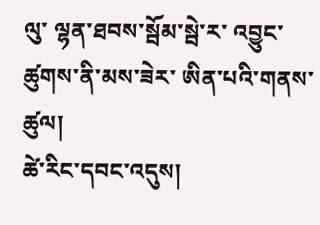ལུ་ ལྷན་ཐབས་སྦོམ་སྦེ་ར་ འབྱུང་ཚུགས་ནི་མས་ཟེར་ ཨིན་པའི་གནས་ཚུལ།
ཚེ་རིང་དབང་འདུས།